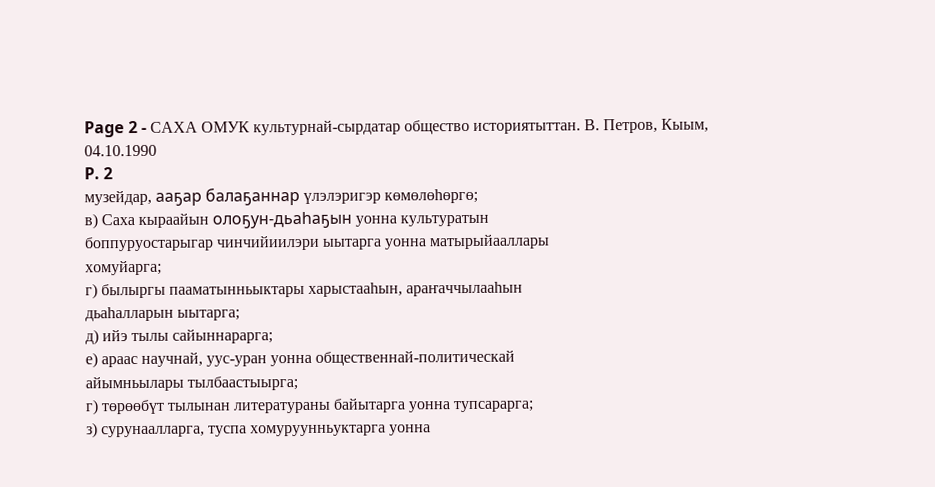Page 2 - САХА ОМУК культурнай-сырдатар общество историятыттан. В. Петров, Кыым, 04.10.1990
P. 2
музейдар, ааҕар балаҕаннар үлэлэригэр көмөлөһөргө;
в) Саха кыраайын олоҕун-дьаһаҕын уонна культуратын
боппуруостарыгар чинчийиилэри ыытарга уонна матырыйааллары
хомуйарга;
г) былыргы пааматынньыктары харыстааһын, араҥаччылааһын
дьаһалларын ыытарга;
д) ийэ тылы сайыннарарга;
е) араас научнай, уус-уран уонна общественнай-политическай
айымньылары тылбаастыырга;
г) төрөөбүт тылынан литератураны байытарга уонна тупсарарга;
з) сурунаалларга, туспа хомуруунньуктарга уонна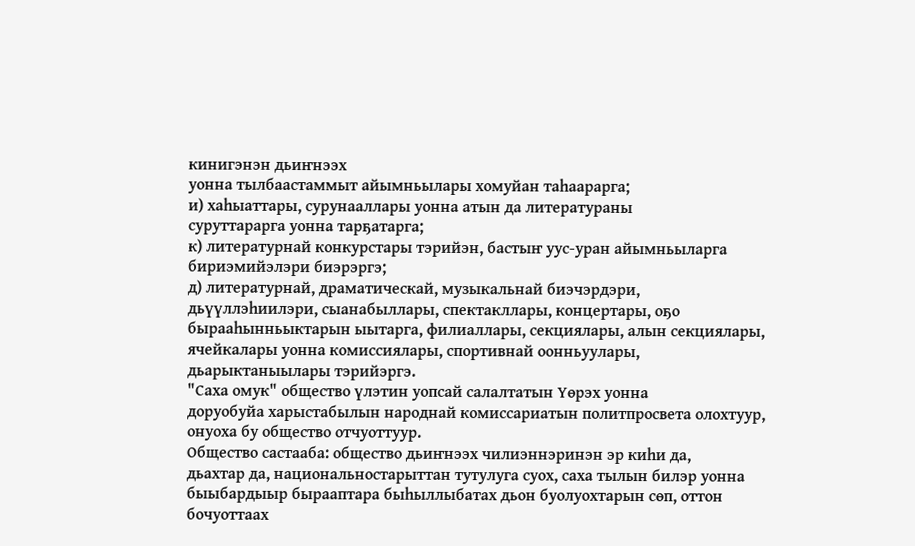кинигэнэн дьиҥнээх
уонна тылбаастаммыт айымньылары хомуйан таһаарарга;
и) хаһыаттары, сурунааллары уонна атын да литератураны
суруттарарга уонна тарҕатарга;
к) литературнай конкурстары тэрийэн, бастыҥ уус-уран айымньыларга
бириэмийэлэри биэрэргэ;
д) литературнай, драматическай, музыкальнай биэчэрдэри,
дьүүллэһиилэри, сыанабыллары, спектакллары, концертары, оҕо
бырааһынньыктарын ыытарга, филиаллары, секциялары, алын секциялары,
ячейкалары уонна комиссиялары, спортивнай оонньуулары,
дьарыктаныылары тэрийэргэ.
"Саха омук" общество үлэтин уопсай салалтатын Үөрэх уонна
доруобуйа харыстабылын народнай комиссариатын политпросвета олохтуур,
онуоха бу общество отчуоттуур.
Общество састааба: общество дьиҥнээх чилиэннэринэн эр киһи да,
дьахтар да, национальностарыттан тутулуга суох, саха тылын билэр уонна
быыбардыыр бырааптара быһыллыбатах дьон буолуохтарын сөп, оттон
бочуоттаах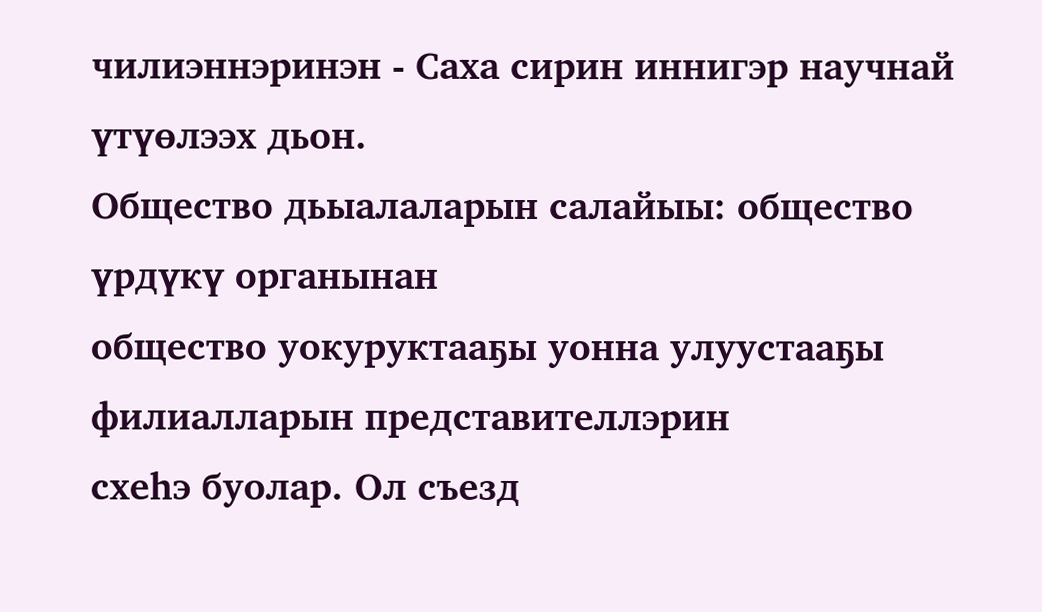чилиэннэринэн - Саха сирин иннигэр научнай үтүөлээх дьон.
Общество дьыалаларын салайыы: общество үрдүкү органынан
общество уокуруктааҕы уонна улуустааҕы филиалларын представителлэрин
схеһэ буолар. Ол съезд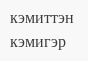кэмиттэн кэмигэр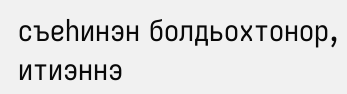съеһинэн болдьохтонор, итиэннэ